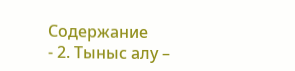Содержание
- 2. Тыныс алу –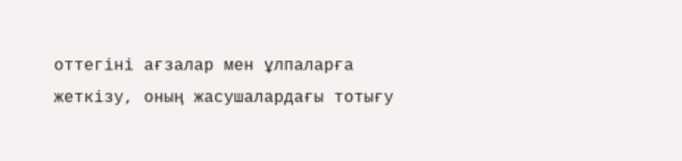оттегіні ағзалар мен ұлпаларға жеткізу, оның жасушалардағы тотығу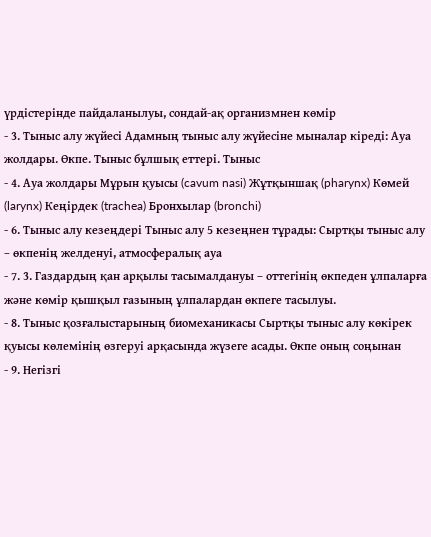үрдістерінде пайдаланылуы, сондай-ақ организмнен көмір
- 3. Тыныс алу жүйесі Адамның тыныс алу жүйесіне мыналар кіреді: Ауа жолдары. Өкпе. Тыныс бұлшық еттері. Тыныс
- 4. Ауа жолдары Мұрын қуысы (cavum nasi) Жұтқыншақ (pharynx) Көмей (larynx) Кеңірдек (trachea) Бронхылар (bronchi)
- 6. Тыныс алу кезеңдері Тыныс алу 5 кезеңнен тұрады: Сыртқы тыныс алу – өкпенің желденуі, атмосфералық ауа
- 7. 3. Газдардың қан арқылы тасымалдануы – оттегінің өкпеден ұлпаларға және көмір қышқыл газының ұлпалардан өкпеге тасылуы.
- 8. Тыныс қозғалыстарының биомеханикасы Сыртқы тыныс алу көкірек қуысы көлемінің өзгеруі арқасында жүзеге асады. Өкпе оның соңынан
- 9. Негізгі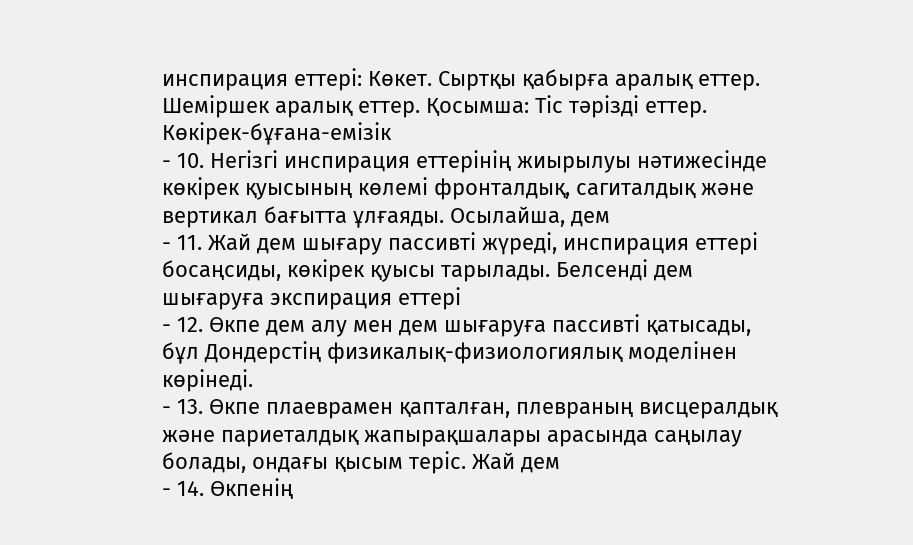инспирация еттері: Көкет. Сыртқы қабырға аралық еттер. Шеміршек аралық еттер. Қосымша: Тіс тәрізді еттер. Көкірек-бұғана-емізік
- 10. Негізгі инспирация еттерінің жиырылуы нәтижесінде көкірек қуысының көлемі фронталдық, сагиталдық және вертикал бағытта ұлғаяды. Осылайша, дем
- 11. Жай дем шығару пассивті жүреді, инспирация еттері босаңсиды, көкірек қуысы тарылады. Белсенді дем шығаруға экспирация еттері
- 12. Өкпе дем алу мен дем шығаруға пассивті қатысады, бұл Дондерстің физикалық-физиологиялық моделінен көрінеді.
- 13. Өкпе плаеврамен қапталған, плевраның висцералдық және париеталдық жапырақшалары арасында саңылау болады, ондағы қысым теріс. Жай дем
- 14. Өкпенің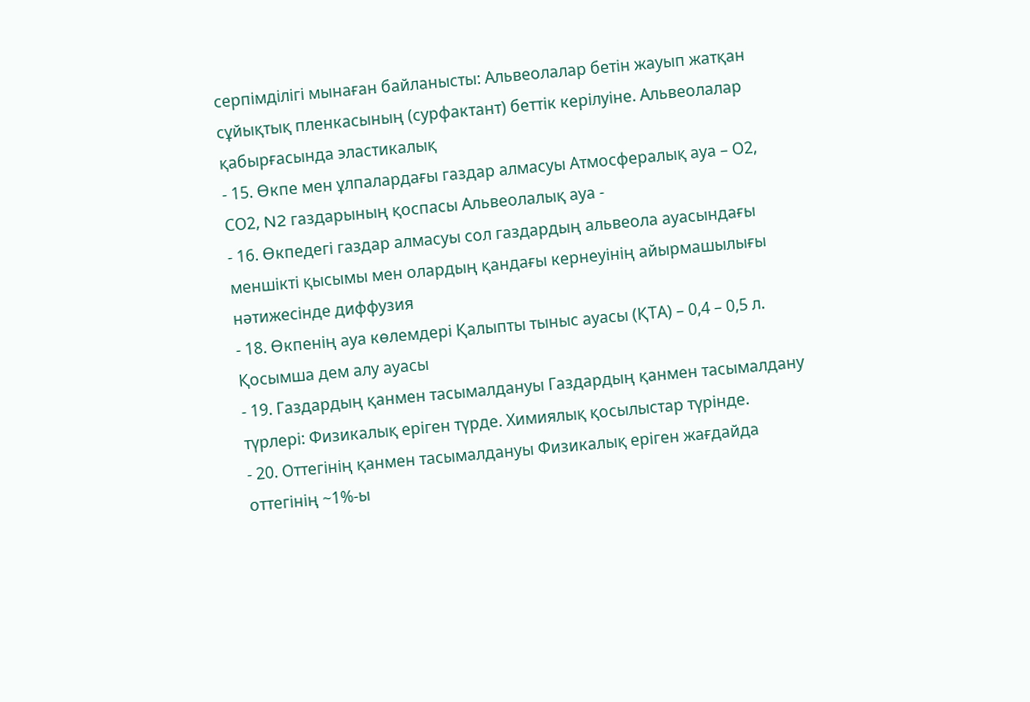серпімділігі мынаған байланысты: Альвеолалар бетін жауып жатқан сұйықтық пленкасының (сурфактант) беттік керілуіне. Альвеолалар қабырғасында эластикалық
- 15. Өкпе мен ұлпалардағы газдар алмасуы Атмосфералық ауа – О2, СО2, N2 газдарының қоспасы Альвеолалық ауа -
- 16. Өкпедегі газдар алмасуы сол газдардың альвеола ауасындағы меншікті қысымы мен олардың қандағы кернеуінің айырмашылығы нәтижесінде диффузия
- 18. Өкпенің ауа көлемдері Қалыпты тыныс ауасы (ҚТА) – 0,4 – 0,5 л. Қосымша дем алу ауасы
- 19. Газдардың қанмен тасымалдануы Газдардың қанмен тасымалдану түрлері: Физикалық еріген түрде. Химиялық қосылыстар түрінде.
- 20. Оттегінің қанмен тасымалдануы Физикалық еріген жағдайда оттегінің ~1%-ы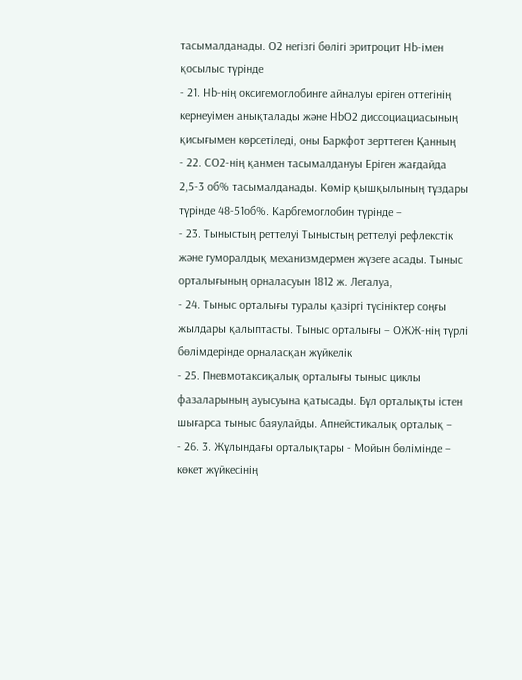тасымалданады. О2 негізгі бөлігі эритроцит Hb-імен қосылыс түрінде
- 21. Hb-нің оксигемоглобинге айналуы еріген оттегінің кернеуімен анықталады және HbО2 диссоциациасының қисығымен көрсетіледі, оны Баркфот зерттеген Қанның
- 22. СО2-нің қанмен тасымалдануы Еріген жағдайда 2,5-3 об% тасымалданады. Көмір қышқылының тұздары түрінде 48-51об%. Карбгемоглобин түрінде –
- 23. Тыныстың реттелуі Тыныстың реттелуі рефлекстік және гуморалдық механизмдермен жүзеге асады. Тыныс орталығының орналасуын 1812 ж. Легалуа,
- 24. Тыныс орталығы туралы қазіргі түсініктер соңғы жылдары қалыптасты. Тыныс орталығы – ОЖЖ-нің түрлі бөлімдерінде орналасқан жүйкелік
- 25. Пневмотаксиқалық орталығы тыныс циклы фазаларының ауысуына қатысады. Бұл орталықты істен шығарса тыныс баяулайды. Апнейстикалық орталық –
- 26. 3. Жұлындағы орталықтары - Мойын бөлімінде – көкет жүйкесінің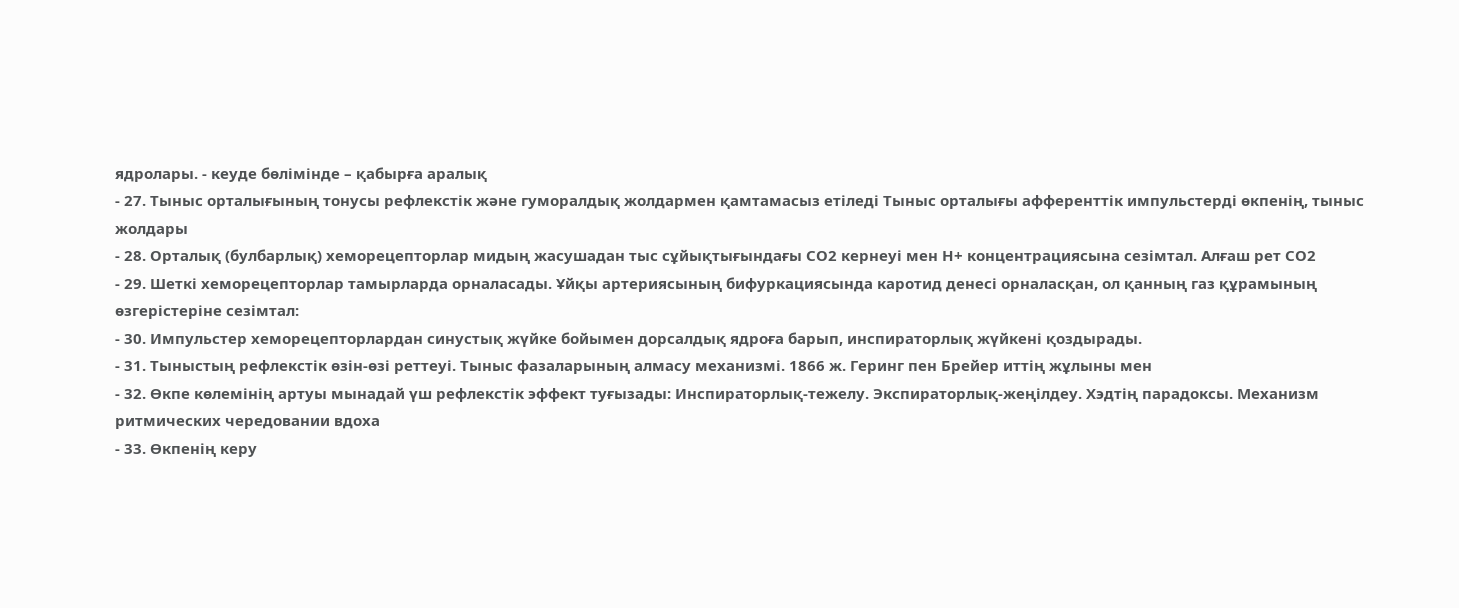ядролары. - кеуде бөлімінде – қабырға аралық
- 27. Тыныс орталығының тонусы рефлекстік және гуморалдық жолдармен қамтамасыз етіледі Тыныс орталығы афференттік импульстерді өкпенің, тыныс жолдары
- 28. Орталық (булбарлық) хеморецепторлар мидың жасушадан тыс сұйықтығындағы СО2 кернеуі мен Н+ концентрациясына сезімтал. Алғаш рет СО2
- 29. Шеткі хеморецепторлар тамырларда орналасады. Ұйқы артериясының бифуркациясында каротид денесі орналасқан, ол қанның газ құрамының өзгерістеріне сезімтал:
- 30. Импульстер хеморецепторлардан синустық жүйке бойымен дорсалдық ядроға барып, инспираторлық жүйкені қоздырады.
- 31. Тыныстың рефлекстік өзін-өзі реттеуі. Тыныс фазаларының алмасу механизмі. 1866 ж. Геринг пен Брейер иттің жұлыны мен
- 32. Өкпе көлемінің артуы мынадай үш рефлекстік эффект туғызады: Инспираторлық-тежелу. Экспираторлық-жеңілдеу. Хэдтің парадоксы. Механизм ритмических чередовании вдоха
- 33. Өкпенің керу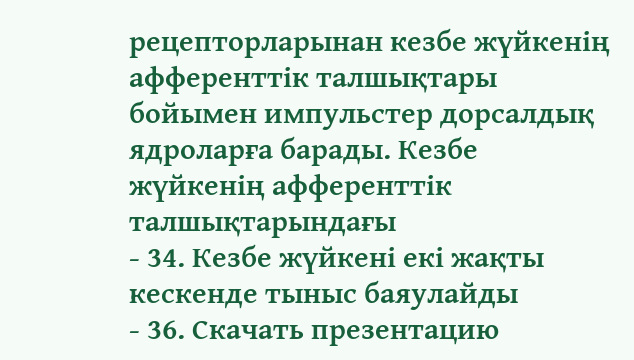рецепторларынан кезбе жүйкенің афференттік талшықтары бойымен импульстер дорсалдық ядроларға барады. Кезбе жүйкенің афференттік талшықтарындағы
- 34. Кезбе жүйкені екі жақты кескенде тыныс баяулайды
- 36. Скачать презентацию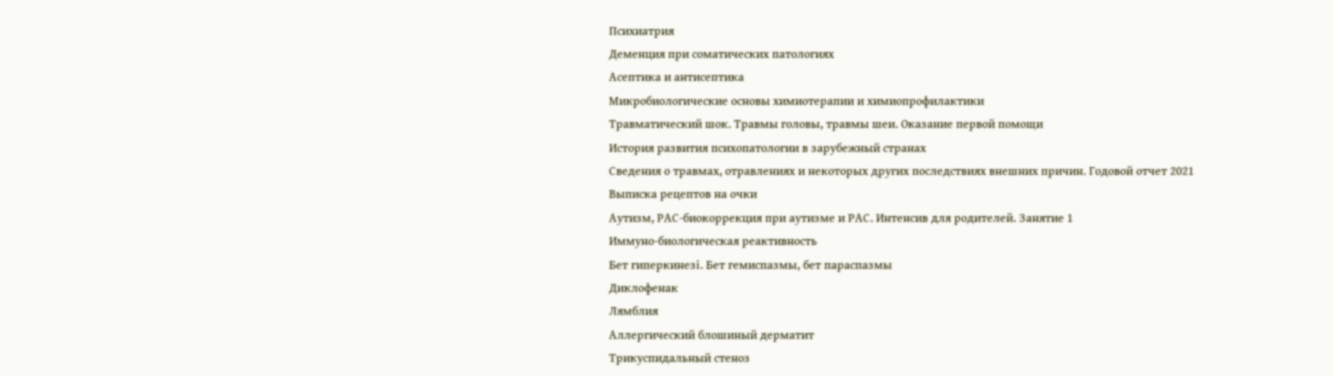Психиатрия
Деменция при соматических патологиях
Асептика и антисептика
Микробиологические основы химиотерапии и химиопрофилактики
Травматический шок. Травмы головы, травмы шеи. Оказание первой помощи
История развития психопатологии в зарубежный странах
Сведения о травмах, отравлениях и некоторых других последствиях внешних причин. Годовой отчет 2021
Выписка рецептов на очки
Аутизм, РАС-биокоррекция при аутизме и РАС. Интенсив для родителей. Занятие 1
Иммуно-биологическая реактивность
Бет гиперкинезі. Бет гемиспазмы, бет параспазмы
Диклофенак
Лямблия
Аллергический блошиный дерматит
Трикуспидальный стеноз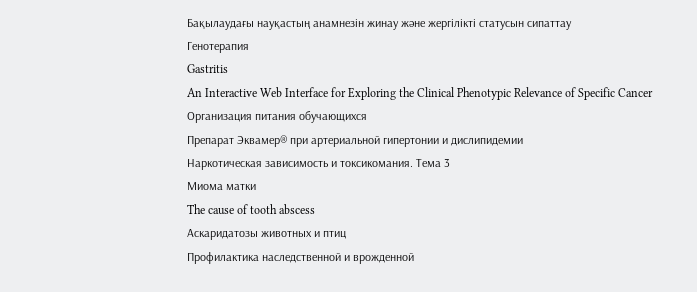Бақылаудағы науқастың анамнезін жинау және жергілікті статусын сипаттау
Генотерапия
Gastritis
An Interactive Web Interface for Exploring the Clinical Phenotypic Relevance of Specific Cancer
Организация питания обучающихся
Препарат Эквамер® при артериальной гипертонии и дислипидемии
Наркотическая зависимость и токсикомания. Тема 3
Миома матки
The cause of tooth abscess
Аскаридатозы животных и птиц
Профилактика наследственной и врожденной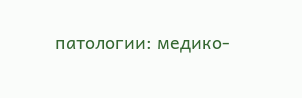патологии: медико-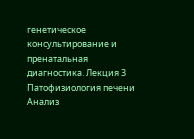генетическое консультирование и пренатальная диагностика. Лекция 3
Патофизиология печени
Анализ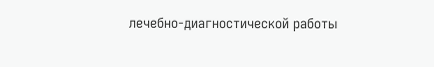лечебно-диагностической работы